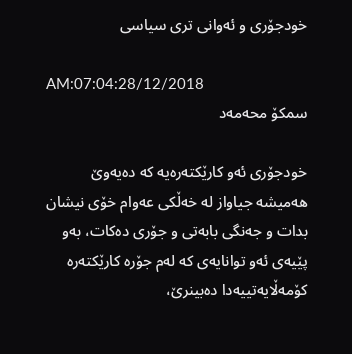خودجۆرى و ئه‌وانى ترى سیاسى

AM:07:04:28/12/2018
سمكۆ محه‌مه‌د

خودجۆرى ئه‌و كارێكته‌ره‌یه‌ كه‌ ده‌یه‌وێ هه‌میشه‌ جیاواز له‌ خه‌ڵكى عه‌وام خۆى نیشان بدات و جه‌نگى بابه‌تى و جۆرى ده‌كات، به‌و پێیه‌ى ئه‌و توانایه‌ى كه‌ له‌م جۆره‌ كارێكته‌ره‌ كۆمه‌ڵایه‌تییه‌دا ده‌بینرێ،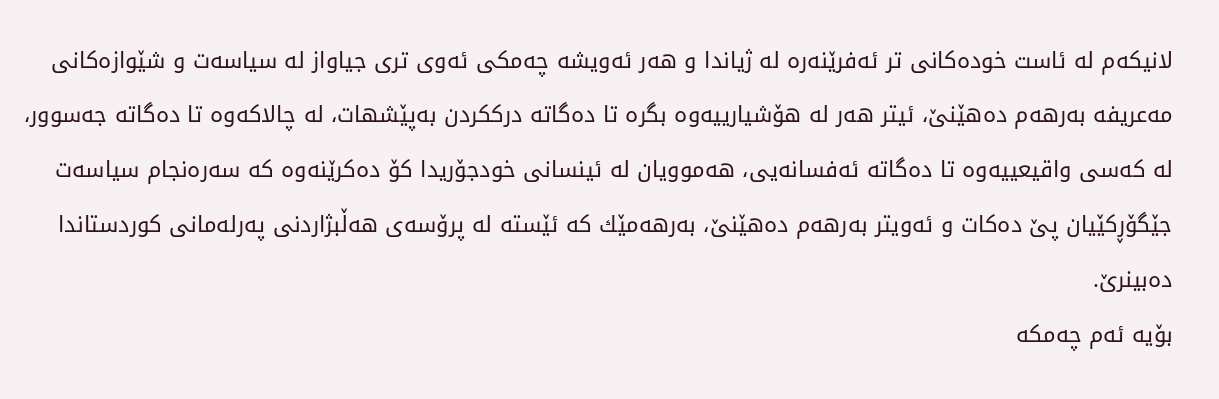لانیكه‌م له‌ ئاست خوده‌كانى تر ئه‌فرێنه‌ره‌ له‌ ژیاندا و هه‌ر ئه‌ویشه‌ چه‌مكى ئه‌وى ترى جیاواز له‌ سیاسه‌ت و شێوازه‌كانى مه‌عریفه‌ به‌رهه‌م ده‌هێنێ، ئیتر هه‌ر له‌ هۆشیارییه‌وه‌ بگره‌ تا ده‌گاته‌ درككردن به‌پێشهات، له‌ چالاكه‌وه‌ تا ده‌گاته‌ جه‌سوور، له‌ كه‌سى واقیعییه‌وه‌ تا ده‌گاته‌ ئه‌فسانه‌یى، هه‌موویان له‌ ئینسانى خودجۆریدا كۆ ده‌كرێنه‌وه‌ كه‌ سه‌ره‌نجام سیاسه‌ت جێگۆڕكێیان پێ ده‌كات و ئه‌ویتر به‌رهه‌م ده‌هێنێ، به‌رهه‌مێك كه‌ ئێسته‌ له‌ پرۆسه‌ى هه‌ڵبژاردنى په‌رله‌مانى كوردستاندا ده‌بینرێ.
بۆیه‌ ئه‌م چه‌مكه‌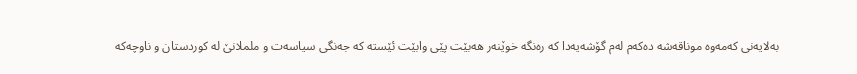به‌لایه‌نى كه‌مه‌وه‌ موناقه‌شه‌ ده‌كه‌م له‌م گۆشه‌یه‌دا كه‌ ره‌نگه‌ خوێنه‌ر هه‌بێت پێى وابێت ئێسته‌ كه‌ جه‌نگى سیاسه‌ت و ململانێ له‌ كوردستان و ناوچه‌كه‌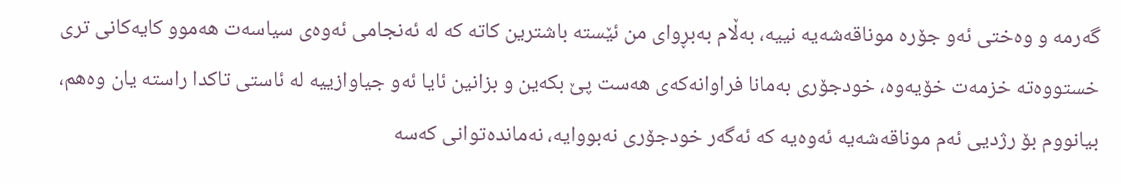گه‌رمه‌ و وه‌ختى ئه‌و جۆره‌ موناقه‌شه‌یه‌ نییه‌، به‌ڵام به‌بڕواى من ئێسته‌ باشترین كاته‌ كه‌ له‌ ئه‌نجامى ئه‌وه‌ى سیاسه‌ت هه‌موو كایه‌كانى ترى خستووه‌ته‌ خزمه‌ت خۆیه‌وه‌، خودجۆرى به‌مانا فراوانه‌كه‌ى هه‌ست پێ بكه‌ین و بزانین ئایا ئه‌و جیاوازییه‌ له‌ ئاستى تاكدا راسته‌ یان وه‌هم، بیانووم بۆ رژدیى ئه‌م موناقه‌شه‌یه‌ ئه‌وه‌یه‌ كه‌ ئه‌گه‌ر خودجۆرى نه‌بووایه‌، نه‌مانده‌توانى كه‌سه‌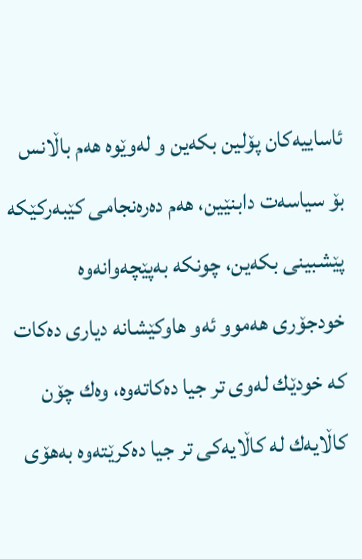ئاساییه‌كان پۆلین بكه‌ین و له‌وێوه‌ هه‌م باڵانس بۆ سیاسه‌ت دابنێین، هه‌م ده‌ره‌نجامى كێبه‌ركێكه‌ پێشبینى بكه‌ین، چونكه‌ به‌پێچه‌وانه‌وه‌ خودجۆرى هه‌موو ئه‌و هاوكێشانه‌ دیاری ده‌كات كه‌ خودێك له‌وى تر جیا ده‌كاته‌وه‌، وه‌ك چۆن كاڵایه‌ك له‌ كاڵایه‌كى تر جیا ده‌كرێته‌وه‌ به‌هۆى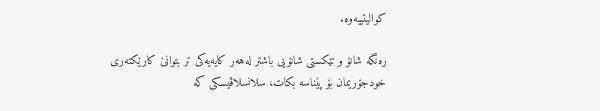كوالیتییه‌وه‌.

ره‌نگه‌ شانۆ و تێكستى شانۆیى باشتر له‌هه‌ر كایه‌یه‌كى تر بتوانێ كارێكته‌رى خودجۆریمان بۆ پێناسه‌ بكات، سلانسلاڤیسكى كه‌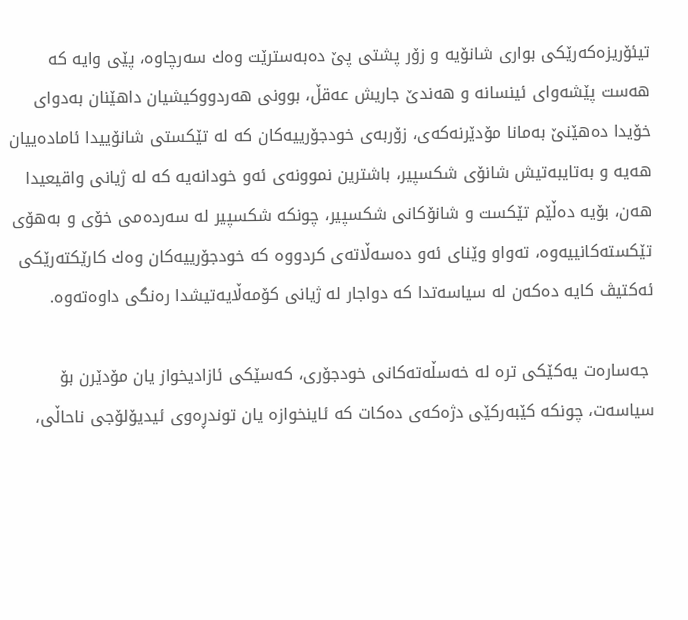تیئۆریزه‌كه‌رێكى بوارى شانۆیه‌ و زۆر پشتى پێ ده‌به‌سترێت وه‌ك سه‌رچاوه‌، پێی وایه‌ كه‌ هه‌ست پێشه‌واى ئینسانه‌ و هه‌ندێ جاریش عه‌قڵ، بوونى هه‌ردووكیشیان داهێنان به‌دواى خۆیدا ده‌هێنێ به‌مانا مۆدێرنه‌كه‌ى، زۆربه‌ى خودجۆرییه‌كان كه‌ له‌ تێكستى شانۆییدا ئاماده‌ییان هه‌یه‌ و به‌تایبه‌تیش شانۆى شكسپیر، باشترین نموونه‌ى ئه‌و خودانه‌یه‌ كه‌ له‌ ژیانى واقیعیدا هه‌ن، بۆیه‌ ده‌ڵێم تێكست و شانۆكانى شكسپیر، چونكه‌ شكسپیر له‌ سه‌رده‌مى خۆى و به‌هۆى تێكسته‌كانییه‌وه‌، ته‌واو وێناى ئه‌و ده‌سه‌ڵاته‌ى كردووه‌ كه‌ خودجۆرییه‌كان وه‌ك كارێكته‌رێكى ئه‌كتیڤ كایه‌ ده‌كه‌ن له‌ سیاسه‌تدا كه‌ دواجار له‌ ژیانى كۆمه‌ڵایه‌تیشدا ره‌نگی داوه‌ته‌وه‌.

 جه‌ساره‌ت یه‌كێكى تره‌ له‌ خه‌سڵه‌ته‌كانى خودجۆرى، كه‌سێكى ئازادیخواز یان مۆدێرن بۆ سیاسه‌ت، چونكه‌ كێبه‌ركێى دژه‌كه‌ى ده‌كات كه‌ ئاینخوازه‌ یان توندڕه‌وى ئیدیۆلۆجى ناحاڵى،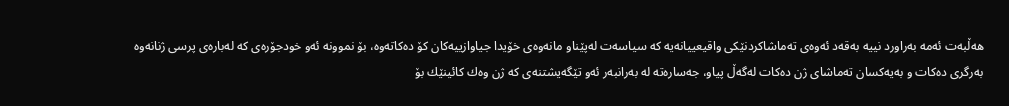هه‌ڵبه‌ت ئه‌مه‌ به‌راورد نییه‌ به‌قه‌د ئه‌وه‌ى ته‌ماشاكردنێكى واقیعییانه‌یه‌ كه‌ سیاسه‌ت له‌پێناو مانه‌وه‌ى خۆیدا جیاوازییه‌كان كۆ ده‌كاته‌وه‌، بۆ نموونه‌ ئه‌و خودجۆره‌ى كه‌ له‌باره‌ى پرسى ژنانه‌وه‌ به‌رگرى ده‌كات و به‌یه‌كسان ته‌ماشاى ژن ده‌كات له‌گه‌ڵ پیاو، جه‌ساره‌ته‌ له‌ به‌رانبه‌ر ئه‌و تێگه‌یشتنه‌ى كه‌ ژن وه‌ك كائینێك بۆ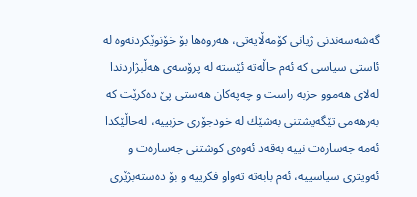گه‌شه‌سه‌ندنى ژیانى كۆمه‌ڵایه‌تى، هه‌روه‌ها بۆ خۆنوێكردنه‌وه‌ له‌ ئاستى سیاسى كه‌ ئه‌م حاڵه‌ته‌ ئێسته‌ له‌ پرۆسه‌ى هه‌ڵبژاردندا له‌لاى هه‌موو حزبه‌ راست و چه‌په‌كان هه‌ستی پێ ده‌كرێت كه‌ به‌رهه‌مى تێگه‌یشتنى به‌شێك له‌ خودجۆرى حزبییه‌، له‌حاڵێكدا ئه‌مه‌ جه‌ساره‌ت نییه‌ به‌قه‌د ئه‌وه‌ى كوشتنى جه‌ساره‌ت و ئه‌ویترى سیاسییه‌، ئه‌م بابه‌ته‌ ته‌واو فكرییه‌ و بۆ ده‌سته‌بژێرى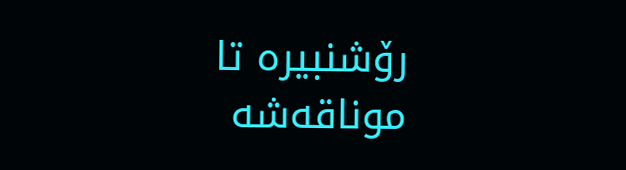رۆشنبیره‌ تا موناقه‌شه‌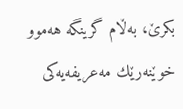بكرێ، به‌ڵام گرینگه‌ هه‌موو خوێنه‌رێك مه‌عریفه‌یه‌كى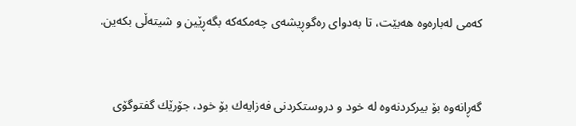كه‌مى له‌باره‌وه‌ هه‌بێت، تا به‌دواى ره‌گوڕیشه‌ى چه‌مكه‌كه‌ بگه‌ڕێین و شیته‌ڵى بكه‌ین.


گه‌ڕانه‌وه‌ بۆ بیركردنه‌وه‌ له‌ خود و دروستكردنى فه‌زایه‌ك بۆ خود، جۆرێك گفتوگۆى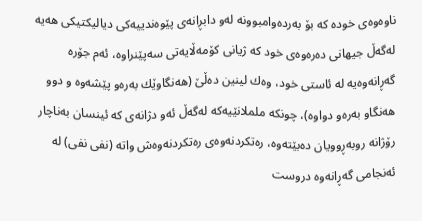ناوه‌وه‌ى خوده‌ كه‌ بۆ به‌رده‌وامبوونه‌ له‌و دابڕانه‌ى پێوه‌ندییه‌كى دیالیكتیكی هه‌یه‌ له‌گه‌ڵ جیهانى ده‌ره‌وه‌ى خود كه‌ ژیانى كۆمه‌ڵایه‌تی سه‌پێنراوه‌، ئه‌م جۆره‌ گه‌ڕانه‌وه‌یه‌ له‌ ئاستى خود، وه‌ك لینین ده‌ڵێ (هه‌نگاوێك به‌ره‌و پێشه‌وه‌ و دوو هه‌نگاو به‌ره‌و دواوه‌)، چونكه‌ ململانێیه‌كه‌ له‌گه‌ڵ ئه‌و دژانه‌ى كه‌ ئینسان به‌ناچار رۆژانه‌ روبه‌ڕوویان ده‌بێته‌وه‌، ره‌تكردنه‌وه‌ى ره‌تكردنه‌وه‌ش واته‌ (نفى نفى) له‌ ئه‌نجامى گه‌ڕانه‌وه‌ دروست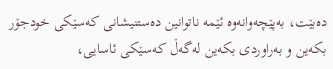ده‌بێت، به‌پێچه‌وانه‌وه‌ ئێمه‌ ناتوانین ده‌ستنیشانى كه‌سێكى خودجۆر بكه‌ین و به‌راوردى بكه‌ین له‌گه‌ڵ كه‌سێكى ئاسایى،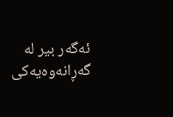ئه‌گه‌ر بیر له‌ گه‌ڕانه‌وه‌یه‌كى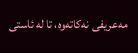مه‌عریفى نه‌كاته‌وه‌، تا له‌ ئاستى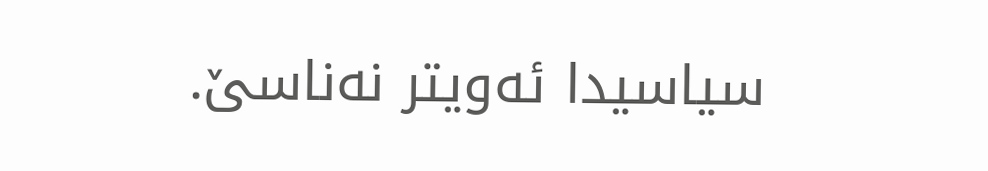سیاسیدا ئه‌ویتر نه‌ناسێ.